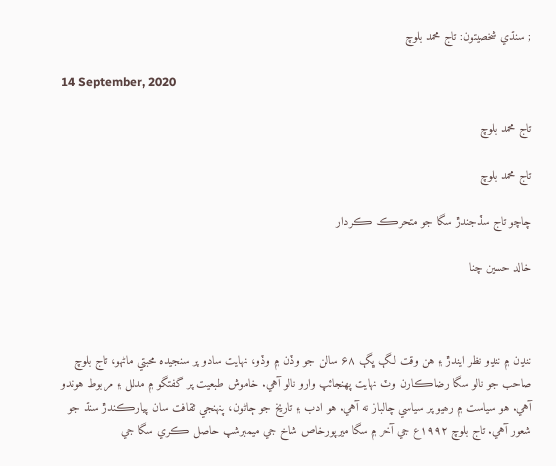; سنڌي شخصيتون: تاج محمد بلوچ

14 September, 2020

تاج محمد بلوچ

تاج محمد بلوچ

چاچو تاج سڏجندڙ سگا جو متحرڪ ڪردار

خالد حسين چنا



ننڍن ۾ ننڍو نظر ايندڙ ۽ هن وقت لڳ ڀڳ ۶۸ سالن جو وڏن ۾ وڏو، نهايت سادو پر سنجيده محبتي ماڻهو، تاج بلوچ صاحب جو نالو سگا رضاڪارن وٽ نهايت پھنجائپ وارو نالو آهي. خاموش طبعيت پر گفتگو ۾ مدلل ۽ مربوط هوندو آهي. هو سياست ۾ رھيو پر سياسي چالباز نه آهي. هو ادب ۽ تاريخ جو ڄاڻون، پنهنجي ثقافت سان پيارڪندڙ سنڌ جو شعور آهي. تاج بلوچ ۱۹۹۲ع جي آخر ۾ سگا ميرپورخاص شاخ جي ميمبرشپ حاصل ڪري سگا جي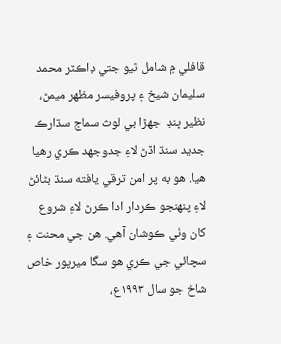قافلي ۾ شامل ٿيو جتي ڊاڪٽر محمد سليمان شيخ ۽ پروفيسر مظهر ميمڻ، نظير ڀنڊ  جهڙا بي لوث سماج سڌارڪ جديد سنڌ اڏڻ لاءِ جدوجهد ڪري رهيا هيا. هو به پر امن ترقي يافته سنڌ بڻائڻ لاءِ پنهنجو ڪردار ادا ڪرڻ لاءِ شروع کان وٺي ڪوشان آهي. هن جي محنت ۽ سچائي جي ڪري هو سگا ميرپور خاص شاخ جو سال ۱۹۹۳ع،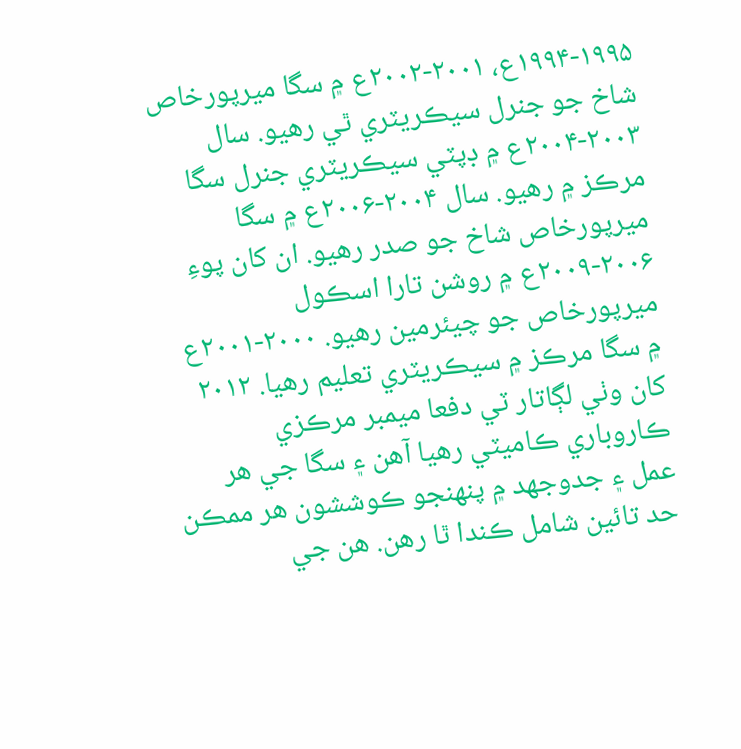۱۹۹۴-۱۹۹۵ع، ۲۰۰۱-۲۰۰۲ع ۾ سگا ميرپورخاص شاخ جو جنرل سيڪريٽري ٿي رهيو. سال ۲۰۰۳-۲۰۰۴ع ۾ ڊپٽي سيڪريٽري جنرل سگا مرڪز ۾ رهيو. سال ۲۰۰۴-۲۰۰۶ع ۾ سگا ميرپورخاص شاخ جو صدر رهيو. ان کان پوءِ ۲۰۰۶-۲۰۰۹ع ۾ روشن تارا اسڪول ميرپورخاص جو چيئرمين رهيو. ۲۰۰۰-۲۰۰۱ع ۾ سگا مرڪز ۾ سيڪريٽري تعليم رهيا. ۲۰۱۲ کان وٺي لڳاتار ٽي دفعا ميمبر مرڪزي ڪاروباري ڪاميٽي رهيا آهن ۽ سگا جي هر عمل ۽ جدوجهد ۾ پنهنجو ڪوششون هر ممڪن حد تائين شامل ڪندا ٿا رهن. هن جي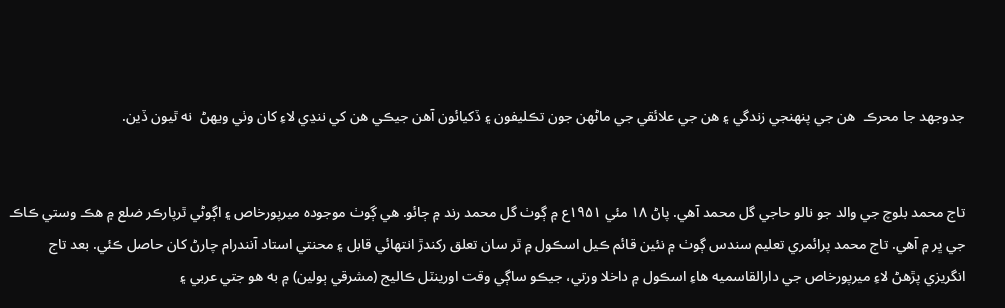جدوجهد جا محرڪ  هن جي پنهنجي زندگي ۽ هن جي علائقي جي ماڻهن جون تڪليفون ۽ ڏکيائون آهن جيڪي هن کي ننڍي لاءِ کان وٺي ويھڻ  نه ٿيون ڏين.


تاج محمد بلوچ جي والد جو نالو حاجي گل محمد آهي. پاڻ ۱۸ مئي ۱۹۵۱ع ۾ ڳوٺ گل محمد رند ۾ ڄائو. هي ڳوٺ موجوده ميرپورخاص ۽ اڳوڻي ٿرپارڪر ضلع ۾ هڪ وستي ڪاڪ جي ڀر ۾ آهي. تاج محمد پرائمري تعليم سندس ڳوٺ ۾ نئين قائم ڪيل اسڪول ۾ ٿر سان تعلق رکندڙ انتهائي قابل ۽ محنتي استاد آنندرام چارڻ کان حاصل ڪئي. بعد تاج انگريزي پڙهڻ لاءِ ميرپورخاص جي دارالقاسميه هاءِ اسڪول ۾ داخلا ورتي، جيڪو ساڳي وقت اورينٽل ڪاليج (مشرقي ٻولين) ۾ به هو جتي عربي ۽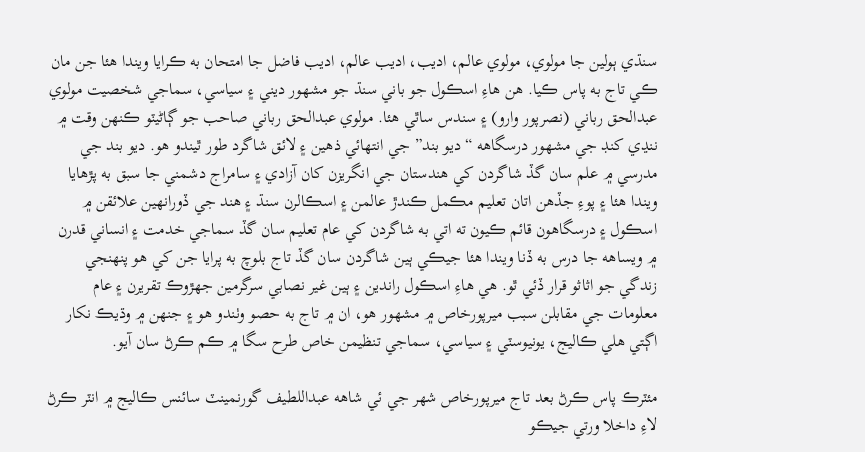سنڌي ٻولين جا مولوي، مولوي عالم، اديب، اديب عالم، اديب فاضل جا امتحان به ڪرايا ويندا هئا جن مان ڪي تاج به پاس ڪيا. هن هاءِ اسڪول جو باني سنڌ جو مشهور ديني ۽ سياسي، سماجي شخصيت مولوي عبدالحق رباني (نصرپور وارو) ۽ سندس ساٿي هئا. مولوي عبدالحق رباني صاحب جو ڳاڻيٽو ڪنهن وقت ۾ ننڍي کنڊ جي مشهور درسگاهه “ديو بند” جي انتهائي ذهين ۽ لائق شاگرد طور ٿيندو هو. ديو بند جي مدرسي ۾ علم سان گڏ شاگردن کي هندستان جي انگريزن کان آزادي ۽ سامراج دشمني جا سبق به پڙهايا ويندا هئا ۽ پوءِ جڏهن اتان تعليم مڪمل ڪندڙ عالمن ۽ اسڪالرن سنڌ ۽ هند جي ڏورانهين علائقن ۾ اسڪول ۽ درسگاهون قائم ڪيون ته اتي به شاگردن کي عام تعليم سان گڏ سماجي خدمت ۽ انساني قدرن ۾ ويساهه جا درس به ڏنا ويندا هئا جيڪي ٻين شاگردن سان گڏ تاج بلوچ به پرايا جن کي هو پنهنجي زندگي جو اثاثو قرار ڏئي ٿو. هي هاءِ اسڪول راندين ۽ ٻين غير نصابي سرگرمين جهڙوڪ تقريرن ۽ عام معلومات جي مقابلن سبب ميرپورخاص ۾ مشهور هو، ان ۾ تاج به حصو وٺندو هو ۽ جنهن ۾ وڌيڪ نکار اڳتي هلي ڪاليج، يونيوسٽي ۽ سياسي، سماجي تنظيمن خاص طرح سگا ۾ ڪم ڪرڻ سان آيو.

مئٽرڪ پاس ڪرڻ بعد تاج ميرپورخاص شهر جي ئي شاهه عبداللطيف گورنمينٽ سائنس ڪاليج ۾ انٽر ڪرڻ لاءِ داخلا ورتي جيڪو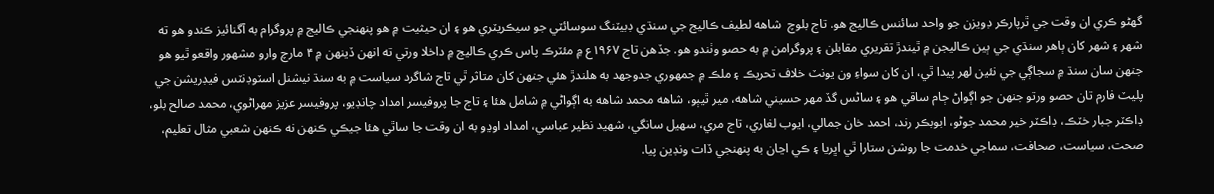گهڻو ڪري ان وقت جي ٿرپارڪر ڊويزن جو واحد سائنس ڪاليج هو. تاج بلوچ  شاهه لطيف ڪاليج جي سنڌي ڊبيٽنگ سوسائٽي جو سيڪريٽري هو ۽ ان حيثيت ۾ هو پنهنجي ڪاليج ۾ پروگرام به آگنائيز ڪندو هو ته شهر ۽ شهر کان ٻاهر سنڌي جي ٻين ڪاليجن ۾ ٿيندڙ تقريري مقابلن ۽ پروگرامن ۾ به حصو وٺندو هو. جڏهن تاج ۱۹۶۷ع ۾ مئٽرڪ پاس ڪري ڪاليج ۾ داخلا ورتي ته انهن ڏينهن ۾ ۴ مارچ وارو مشهور واقعو ٿيو هو جنهن سان سنڌ ۾ سجاڳي جي نئين لهر پيدا ٿي، ان کان سواءِ ون يونٽ خلاف تحريڪ ۽ ملڪ ۾ جمهوري جدوجهد به هلندڙ هئي جنهن کان متاثر ٿي تاج شاگرد سياست ۾ به سنڌ نيشنل اسٽوڊنٽس فيڊريشن جي پليٽ فارم تان حصو ورتو جنهن جو اڳواڻ ڄام ساقي هو ۽ ساڻس گڏ مهر حسيني شاهه، مير ٿيٻو، شاهه محمد شاهه به اڳواڻي ۾ شامل هئا ۽ تاج جا پروفيسر امداد چانڊيو، پروفيسر عزيز مهراڻوي، محمد صالح بلو، ڊاڪٽر جبار خٽڪ، ڊاڪٽر خير محمد جوڻو، ابوبڪر رند، احمد خان جمالي، ايوب لغاري، تاج مري، سهيل سانگي، شھيد نظير عباسي، امداد اوڍو به ان وقت جا ساٿي هئا جيڪي ڪنهن نه ڪنهن شعبي مثال تعليم، صحت، سياست، صحافت، سماجي خدمت جا روشن ستارا ٿي اڀريا ۽ ڪي اڃان به پنهنجي ڏات ونڊين پيا.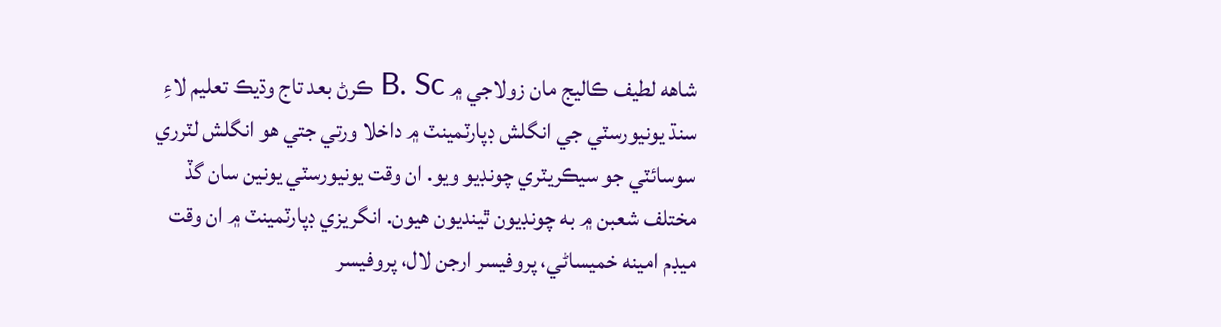شاهه لطيف ڪاليج مان زولاجي ۾ B. Sc ڪرڻ بعد تاج وڌيڪ تعليم لاءِ سنڌ يونيورسٽي جي انگلش ڊپارٽمينٽ ۾ داخلا ورتي جتي هو انگلش لٽرري سوسائٽي جو سيڪريٽري چونڊيو ويو. ان وقت يونيورسٽي يونين سان گڏ مختلف شعبن ۾ به چونڊيون ٿينديون هيون. انگريزي ڊپارٽمينٽ ۾ ان وقت ميڊم امينه خميساڻي، پروفيسر ارجن لال، پروفيسر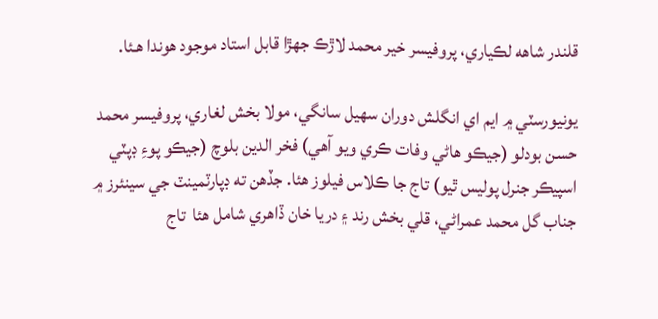قلندر شاهه لڪياري، پروفيسر خير محمد لاڙڪ جهڙا قابل استاد موجود هوندا هـئا.

يونيورسٽي ۾ ايم اي انگلش دوران سهيل سانگي، مولا بخش لغاري، پروفيسر محمد حسن بودلو (جيڪو هاڻي وفات ڪري ويو آهي) فخر الدين بلوچ (جيڪو پوءِ ڊپٽي اسپيڪر جنرل پوليس ٿيو) تاج جا ڪلاس فيلوز هئا. جڏھن ته ڊپارٽمينٽ جي سينئرز ۾ جناب گل محمد عمراڻي، قلي بخش رند ۽ دريا خان ڏاھري شامل ھئا  تاج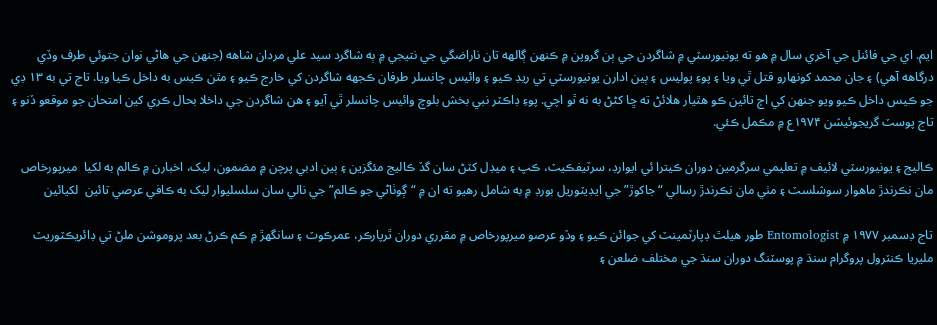ايم. اي جي فائنل جي آخري سال ۾ هو ته يونيورسٽي ۾ شاگردن جي ٻن گروپن ۾ ڪنهن ڳالهه تان ناراضگي جي نتيجي ۾ ٻه شاگرد سيد علي مردان شاهه (جنهن جي هاڻي نوان جتوئي طرف وڏي درگاهه آهي) ۽ جان محمد کونهارو قتل ٿي ويا ۽ پوءِ پوليس ۽ ٻين ادارن يونيورسٽي تي ريڊ ڪيو ۽ وائيس چانسلر طرفان ڪجهه شاگردن کي خارج ڪيو ۽ مٿن ڪيس به داخل ڪيا ويا. تاج تي به ۱۳ ڊي جو ڪيس داخل ڪيو ويو جنهن کي اڄ تائين ڪو هٿيار هلائڻ ته ڇا کڻڻ به نه ٿو اچي. پوءِ ڊاڪٽر نبي بخش بلوچ وائيس چانسلر ٿي آيو ۽ هن شاگردن جي داخلا بحال ڪري کين امتحان جو موقعو ڏنو ۽ تاج پوسٽ گريجوئيشن ۱۹۷۴ع ۾ مڪمل ڪئي.

ڪاليج ۽ يونيورسٽي لائيف ۾ تعليمي سرگرمين دوران ڪيترا ئي ايوارڊ، سرٽيفڪيٽ، ڪپ ۽ ميڊل کٽڻ سان گڏ ڪاليج مئگزين ۽ ٻين ادبي پرچن ۾ مضمون، ليک، اخبارن ۾ ڪالم به لکيا  ميرپورخاص مان نڪرندڙ ماھوار سوشلسٽ ۽ مٺي مان نڪرندڙ رسالي “جاکوڙ” جي ايڊيٽوريل بورڊ ۾ به شامل رهيو ته ان ۾ “ڳوٺاڻي جو ڪالم” جي نالي سان سلسليوار ليک به ڪافي عرصي تائين  لکيائين

تاج ڊسمبر ۱۹۷۷ ۾ Entomologist طور هيلٿ ڊپارٽمينٽ کي جوائن ڪيو ۽ وڏو عرصو ميرپورخاص ۾ مقرري دوران ٿرپارڪر، عمرڪوٽ ۽ سانگهڙ ۾ ڪم ڪرڻ بعد پروموشن ملڻ تي ڊائريڪٽوريٽ مليريا ڪنٽرول پروگرام سنڌ ۾ پوسٽنگ دوران سنڌ جي مختلف ضلعن ۽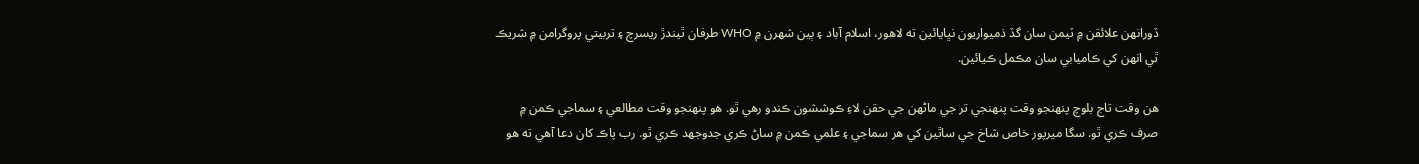ڏورانهن علائقن ۾ ٽيمن سان گڏ ذميواريون نڀايائين ته لاهور، اسلام آباد ۽ ٻين شهرن ۾ WHO طرفان ٿيندڙ ريسرچ ۽ تربيتي پروگرامن ۾ شريڪ ٿي انهن کي ڪاميابي سان مڪمل ڪيائين.

هن وقت تاج بلوچ پنهنجو وقت پنهنجي تر جي ماڻهن جي حقن لاءِ ڪوششون ڪندو رهي ٿو. هو پنهنجو وقت مطالعي ۽ سماجي ڪمن ۾ صرف ڪري ٿو. سگا ميرپور خاص شاخ جي ساٿين کي هر سماجي ۽ علمي ڪمن ۾ ساڻ ڪري جدوجهد ڪري ٿو. رب پاڪ کان دعا آهي ته هو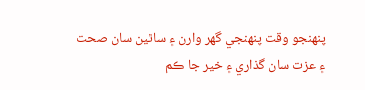پنهنجو وقت پنهنجي گهر وارن ۽ ساٿين سان صحت ۽ عزت سان گذاري ۽ خير جا ڪم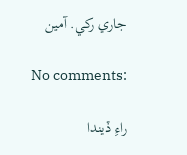جاري رکي. آمين

No comments:

راءِ ڏيندا